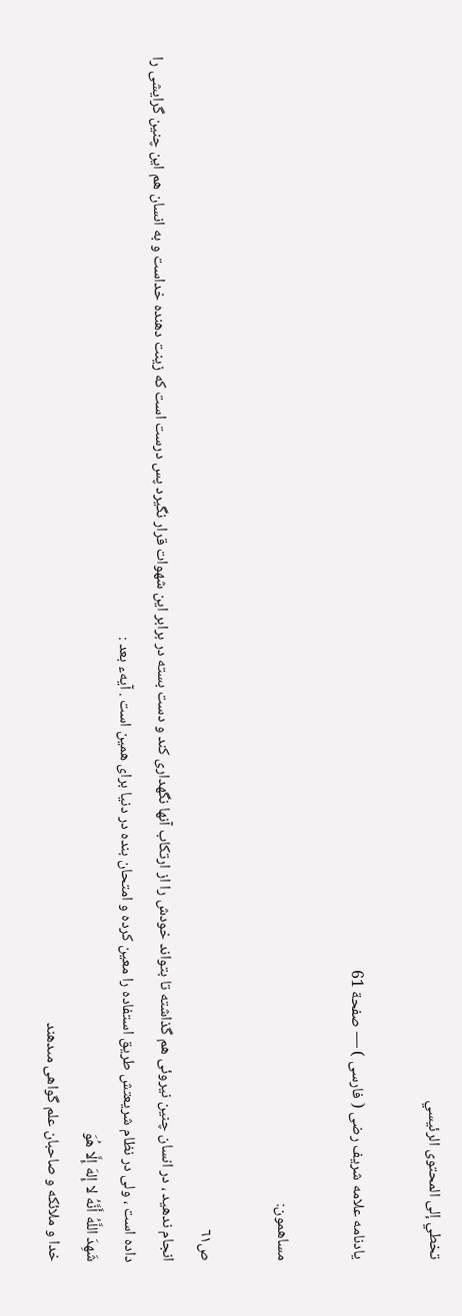تخطي إلى المحتوى الرئيسي

يادنامه علامه شريف رضى ( فارسى ) — صفحة 61

مساهمون:

ص٦١
انجام ندهيد ، در انسان چنين نيروئى هم گذاشته تا بتواند خودش را از ارتكاب آنها نگهدارى كند و دست بسته در برابر اين شهوات قرار نگيرد پس درست است كه زينت دهنده خداست و به انسان هم اين چنين گرايشى را داده است ، ولى در نظام شريعتش طريق استفاده را معين كرده و امتحان بنده در دنيا براى همين است . آيهء بعد :
شَهِدَ اللَّهُ أَنَّهُ لا إِلهَ إِلَّا هُوَ
خدا و ملائكه و صاحبان علم گواهى مىدهند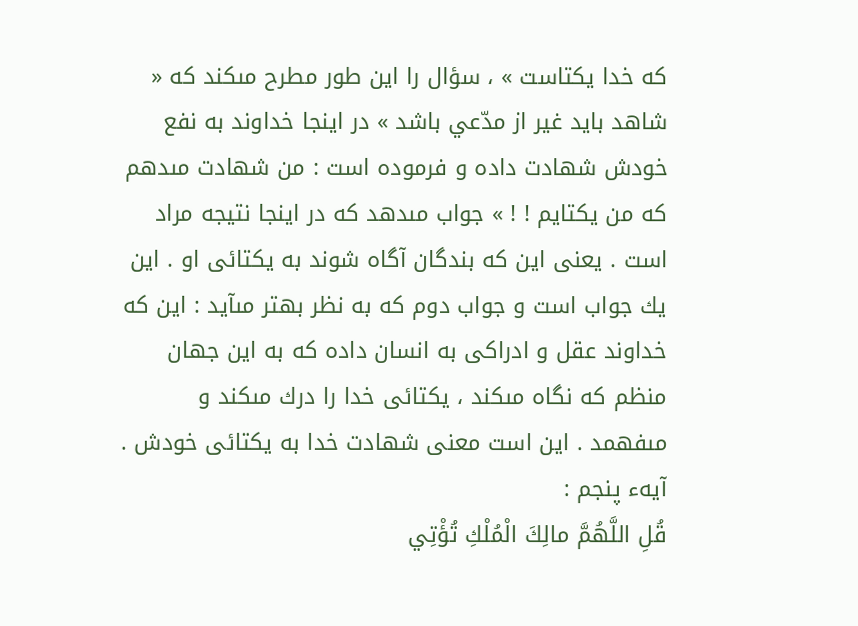كه خدا يكتاست » ، سؤال را اين طور مطرح مىكند كه « شاهد بايد غير از مدّعي باشد » در اينجا خداوند به نفع خودش شهادت داده و فرموده است : من شهادت مىدهم كه من يكتايم ! ! » جواب مىدهد كه در اينجا نتيجه مراد است . يعنى اين كه بندگان آگاه شوند به يكتائى او . اين يك جواب است و جواب دوم كه به نظر بهتر مىآيد : اين كه خداوند عقل و ادراكى به انسان داده كه به اين جهان منظم كه نگاه مىكند ، يكتائى خدا را درك مىكند و مىفهمد . اين است معنى شهادت خدا به يكتائى خودش . آيهء پنجم :
قُلِ اللَّهُمَّ مالِكَ الْمُلْكِ تُؤْتِي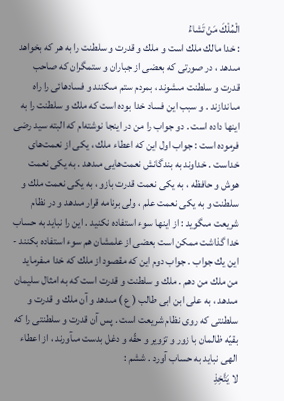الْمُلْكَ مَنْ تَشاءُ
: خدا مالك ملك است و ملك و قدرت و سلطنت را به هر كه بخواهد مىدهد ، در صورتى كه بعضى از جباران و ستمگران كه صاحب قدرت و سلطنت مىشوند ، بمردم ستم مىكنند و فسادهائى را راه مىاندازند . و سبب اين فساد خدا بوده است كه ملك و سلطنت را به اينها داده است . دو جواب را من در اينجا نوشته‌ام كه البته سيد رضى فرموده است : جواب اول اين كه اعطاء ملك ، يكى از نعمت‌هاى خداست . خداوند به بندگانش نعمت‌هايى مىدهد . به يكى نعمت هوش و حافظه ، به يكى نعمت قدرت بازو ، به يكى نعمت ملك و سلطنت و به يكى نعمت علم ، ولى برنامه قرار مىدهد و در نظام شريعت مىگويد : از اينها سوء استفاده نكنيد . اين را نبايد به حساب خدا گذاشت ممكن است بعضى از علمشان هم سوء استفاده بكنند - اين يك جواب . جواب دوم اين كه مقصود از ملك كه خدا مىفرمايد من ملك من دهم . ملك و سلطنت و قدرت است كه به امثال سليمان مىدهد ، به على ابن ابى طالب ( ع ) مىدهد و آن ملك و قدرت و سلطنتى كه روى نظام شريعت است . پس آن قدرت و سلطنتى را كه بقيّه ظالمان با زور و تزوير و حقّه و دغل بدست مىآورند ، از اعطاء الهى نبايد به حساب آورد . ششم :
لا يَتَّخِذِ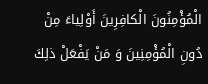الْمُؤْمِنُونَ الْكافِرِينَ أَوْلِياءَ مِنْ دُونِ الْمُؤْمِنِينَ وَ مَنْ يَفْعَلْ ذلِكَ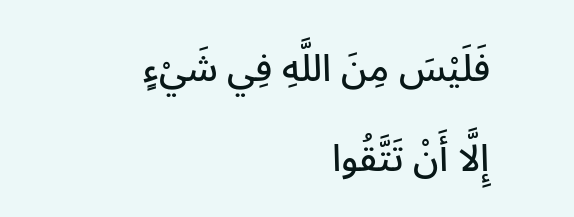فَلَيْسَ مِنَ اللَّهِ فِي شَيْءٍ إِلَّا أَنْ تَتَّقُوا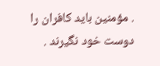. مؤمنين بايد كافران را دوست خود نگيرند .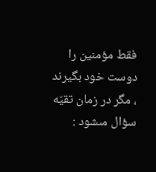فقط مؤمنين را دوست خود بگيرند ، مگر در زمان تقيّه سؤال مىشود :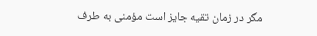مگر در زمان تقيه جايز است مؤمنى به طرف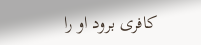كافرى برود او را